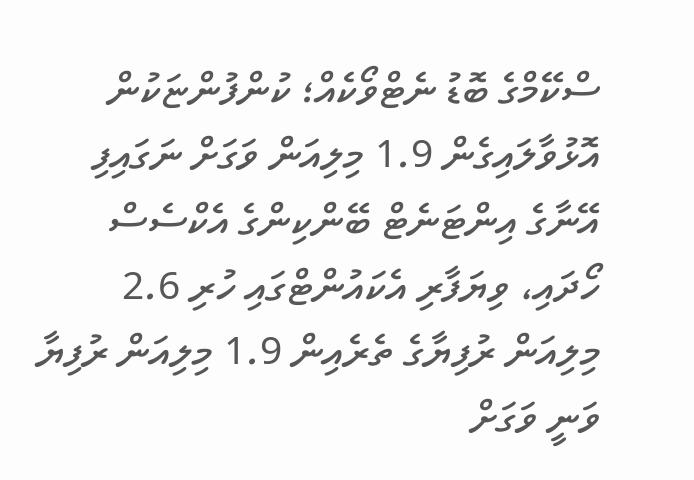ސްކޭމްގެ ބޮޑު ނެޓްވޯކެއް؛ ކުންފުންޏަކުން އޮޅުވާލައިގެން 1.9 މިލިއަން ވަގަށް ނަގައިފި
އޭނާގެ އިންޓަނެޓް ބޭންކިންގެ އެކްސެސް ހޯދައި، ވިޔަފާރި އެކައުންޓްގައި ހުރި 2.6 މިލިއަން ރުފިޔާގެ ތެރެއިން 1.9 މިލިއަން ރުފިޔާ ވަނީ ވަގަށް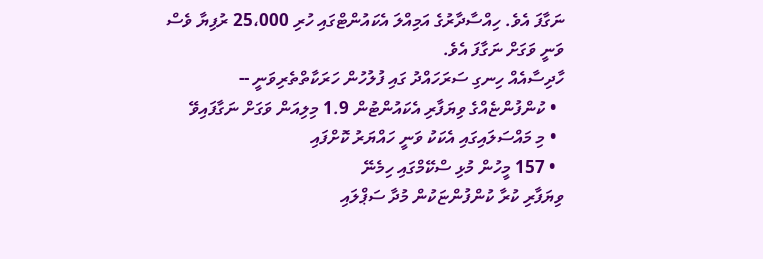ނަގާފަ އެވެ. ހިއްސާދާރުގެ އަމިއްލަ އެކައުންޓްގައި ހުރި 25،000 ރުފިޔާ ވެސް ވަނީ ވަގަށް ނަގާފަ އެވެ.
ހާދިސާއެއް ހިނގި ސަރަހައްދު ގައި ފުލުހުން ހަރަކާތްތެރިވަނީ --
  • ކުންފުންޏެއްގެ ވިޔަފާރި އެކައުންޓުން 1.9 މިލިއަން ވަގަށް ނަގާފައިވޭ
  • މި މައްސަލައިގައި އެކަކު ވަނީ ހައްޔަރު ކޮށްފައި
  • 157 މީހުން މުޅި ސްކޭމްގައި ހިމެނޭ
ވިޔަފާރި ކުރާ ކުންފުންޏަކުން މުދާ ސަޕްލައި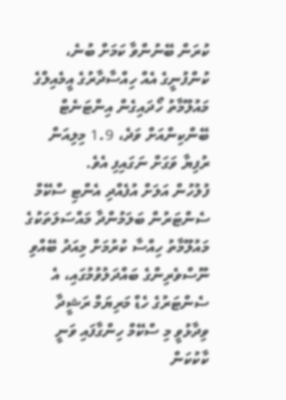ކުރަން ބޭނުންވާ ކަމަށް ބުނެ، ކުންފުނީގެ އެއް ހިއްސާދާރުގެ އީމެއިލްގެ މައުލޫމާތު ހޯދައިގެން އިންޓަނެޓް ބޭންކިންއަށް ވަދެ، 1.9 މިލިއަން ރުފިޔާ ވަގަށް ނަގައިފި އެވެ.
ފުލުހުން އަލަށް އުފެއްދި އެންޓި ސްކޭމް ސެންޓަރުން ބަލަމުންދާ މައްސަލަތަކުގެ މައުލޫމާތު ހިއްސާ ކުރުމަށް މިއަދު ބޭއްވި ނޫސްވެރިންގެ ބައްދަލުވުމުގައި، އެ ސެންޓަރުގެ ހެޑް މަރިޔަމް ރަޝީދާ ވިދާޅުވީ މި ސްކޭމް ހިންގާފައި ވަނީ ކާކުކަން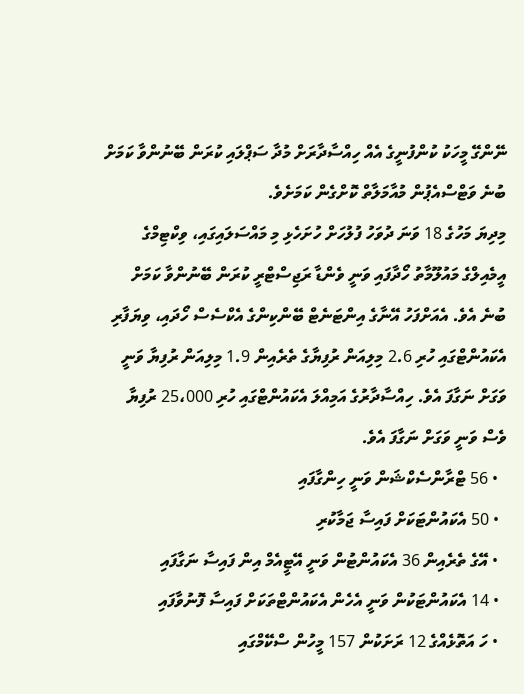ނޭންގޭ މީހަކު ކުންފުނީގެ އެއް ހިއްސާދާރަށް މުދާ ސަޕްލައި ކުރަން ބޭނުންވާ ކަމަށް ބުނެ ވަޓްސްއެޕުން މުއާމަލާތް ކޮށްގެން ކަމަށެވެ.
މިދިޔަ މަހުގެ 18 ވަނަ ދުވަހު ފުލުހަށް ހުށަހެޅި މި މައްސަލައިގައި، ވިކްޓިމްގެ އީމެއިލްގެ މައުލޫމާތު ހޯދާފައި ވަނީ ވެންޑާ ރަޖިސްޓްރީ ކުރަން ބޭނުންވާ ކަމަށް ބުނެ އެވެ. އެއަށްފަހު އޭނާގެ އިންޓަނެޓް ބޭންކިންގެ އެކްސެސް ހޯދައި، ވިޔަފާރި އެކައުންޓްގައި ހުރި 2.6 މިލިއަން ރުފިޔާގެ ތެރެއިން 1.9 މިލިއަން ރުފިޔާ ވަނީ ވަގަށް ނަގާފަ އެވެ. ހިއްސާދާރުގެ އަމިއްލަ އެކައުންޓްގައި ހުރި 25،000 ރުފިޔާ ވެސް ވަނީ ވަގަށް ނަގާފަ އެވެ.
  • 56 ޓްރާންސެކްޝަން ވަނީ ހިންގާފައި
  • 50 އެކައުންޓަކަށް ފައިސާ ޖަމާކުރި
  • އޭގެ ތެރެއިން 36 އެކައުންޓުން ވަނީ އޭޓީއެމް އިން ފައިސާ ނަގާފައި
  • 14 އެކައުންޓަކުން ވަނީ އެހެން އެކައުންޓްތަކަށް ފައިސާ ފޮނުވާފައި
  • ހަ އަތޮޅެއްގެ 12 ރަށަކުން 157 މީހުން ސްކޭމްގައި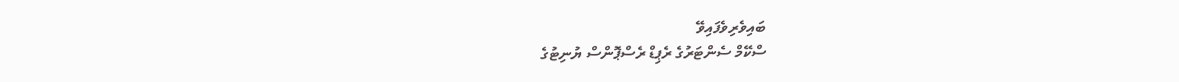ބައިވެރިވެފައިވޭ
ސްކޭމް ސެންޓަރުގެ ރެޕިޑް ރެސްޕޮންސް ޔުނިޓުގެ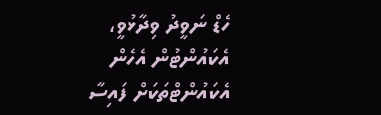ހެޑް ނަވީދު ވިދާޅުވީ، އެކައުންޓުން އެހެން އެކައުންޓްތަކަށް ފައިސާ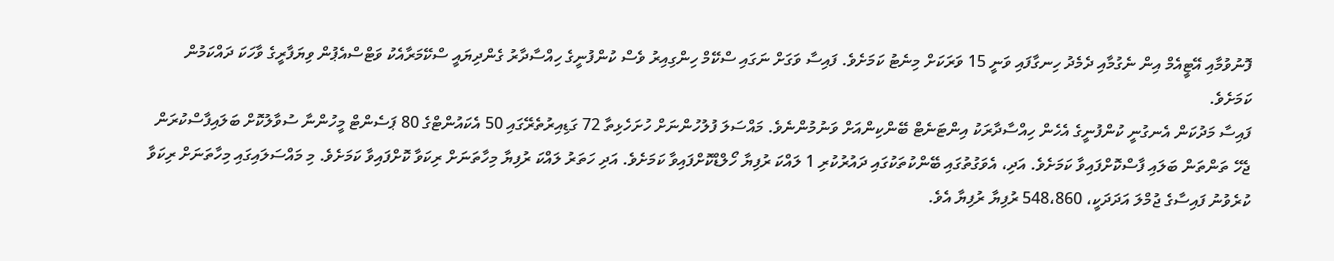ފޮނުވުމާއި އޭޓީއެމް އިން ނެގުމާއި ދެމެދު ހިނގާފައި ވަނީ 15 ވަރަކަށް މިނެޓު ކަމަށެވެ. ފައިސާ ވަގަށް ނަގައި ސްކޭމް ހިންގިއިރު ވެސް ކުންފުނީގެ ހިއްސާދާރު ގެންދިޔައީ ސްކޭމަރާއެކު ވަޓްސްއެޕުން ވިޔަފާރީގެ ވާހަކަ ދައްކަމުން ކަމަށެވެ.
ފައިސާ މަދުކަން އެނގުނީ ކުންފުނީގެ އެހެން ހިއްސާދާރަކު އިންޓަނެޓް ބޭންކިންއަށް ވަނުމުންނެވެ. މައްސަލަ ފުލުހުންނަށް ހުށަހެޅިތާ 72 ގަޑިއިރުތެރޭގައި 50 އެކައުންޓްގެ 80 ޕަސެންޓް މީހުންނާ ސުވާލުކޮށް ބަލައިފާސްކުރަން ޖެހޭ ތަންތަން ބަލައި ފާސްކޮށްފައިވާ ކަމަށެވެ. އަދި، އެވަގުތުގައި ބޭންކުތަކުގައި ދައުރުކުރި 1 ލައްކަ ރުފިޔާ ހޯލްޑްކޮށްފައިވާ ކަމަށެވެ. އަދި ހަތަރު ލައްކަ ރުފިޔާ މިހާތަނަށް ރިކަވާ ކޮށްފައިވާ ކަމަށެވެ. މި މައްސަލައިގައި މިހާތަނަށް ރިކަވާ ކުރެވުނު ފައިސާގެ ޖުމްލަ އަދަދަކީ، 548،860 ރުފިޔާ ރުފިޔާ އެވެ.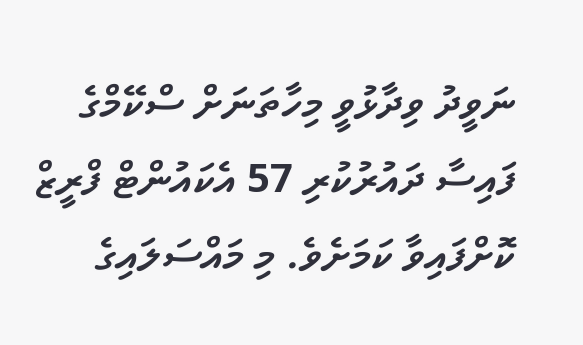ނަވީދު ވިދާޅުވީ މިހާތަނަށް ސްކޭމްގެ ފައިސާ ދައުރުކުރި 57 އެކައުންޓް ފްރީޒް ކޮށްފައިވާ ކަމަށެވެ. މި މައްސަލައިގެ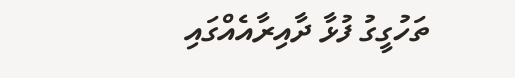ތަހުގީގު ފުޅާ ދާއިރާއެއްގައި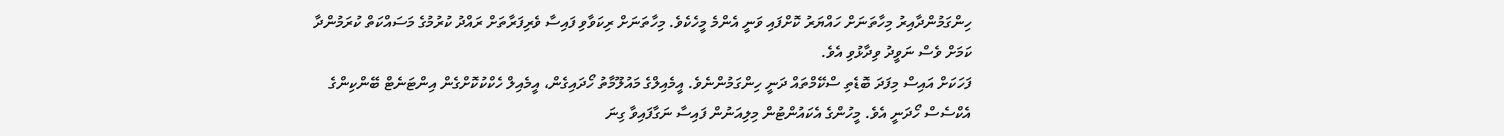ހިންގަމުންދާއިރު މިހާތަނަށް ހައްޔަރު ކޮށްފައި ވަނީ އެންމެ މީހެކެވެ. މިހާތަނަށް ރިކަވާވި ފައިސާ ވެރިފަރާތަށް ރައްދު ކުރުމުގެ މަސައްކަތް ކުރަމުންދާ ކަމަށް ވެސް ނަވީދު ވިދާޅުވި އެވެ.
ފަހަކަށް އައިސް މިފަދަ ބޮޑެތި ސްކޭމްތައް ދަނީ ހިންގަމުންނެވެ. އީމެއިލްގެ މައުލޫމާތު ހޯދައިގެން، އީމެއިލް ހެކްކުކޮށްގެން އިންޓަނެޓް ބޭންކިންގެ އެކްސެސް ހޯދަނީ އެވެ. މީހުންގެ އެކައުންޓުން މިލިއަނުން ފައިސާ ނަގާފައިވާ ގިނަ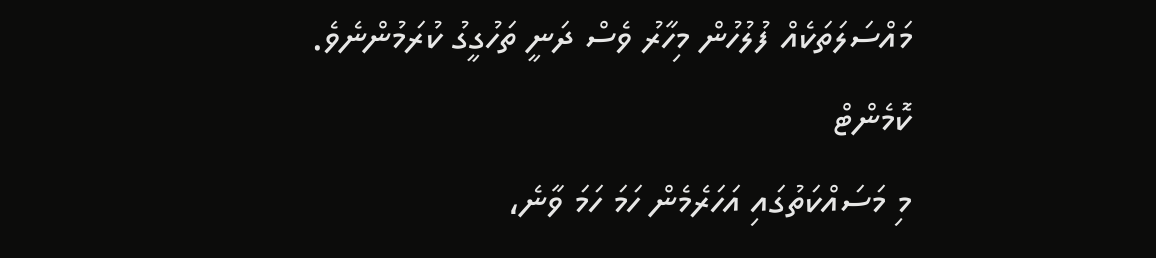މައްސަލަތަކެއް ފުލުހުން މިހާރު ވެސް ދަނީ ތަހުގީގު ކުރަމުންނެވެ.
ކޮމެންޓް
މި މަސައްކަތުގައި އަހަރެމެން ހަމަ ހަމަ ވާނެ،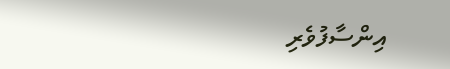އިންސާފުވެރި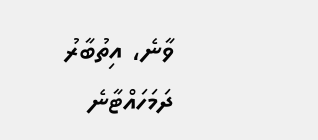ވާނެ، އިތުބާރު ދަމަހައްޓާނެ